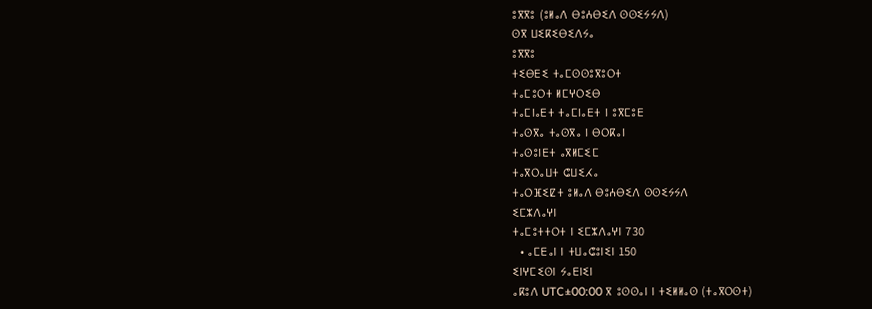ⵓⴳⴳⵓ (ⵓⵍⴰⴷ ⴱⵓⵄⴱⵉⴷ ⵙⵙⵉⵢⵢⴷ)
ⵙⴳ ⵡⵉⴽⵉⴱⵉⴷⵢⴰ
ⵓⴳⴳⵓ
ⵜⵉⴱⴹⵉ ⵜⴰⵎⵙⵙⵓⴳⵓⵔⵜ
ⵜⴰⵎⵓⵔⵜ ⵍⵎⵖⵔⵉⴱ
ⵜⴰⵎⵏⴰⴹⵜ ⵜⴰⵎⵏⴰⴹⵜ ⵏ ⵓⴳⵎⵓⴹ
ⵜⴰⵙⴳⴰ ⵜⴰⵙⴳⴰ ⵏ ⴱⵔⴽⴰⵏ
ⵜⴰⵙⵓⵏⴹⵜ ⴰⴳⵍⵎⵉⵎ
ⵜⴰⴳⵔⴰⵡⵜ ⵛⵡⵉⵃⴰ
ⵜⴰⵔⴼⵉⵇⵜ ⵓⵍⴰⴷ ⴱⵓⵄⴱⵉⴷ ⵙⵙⵉⵢⵢⴷ
ⵉⵎⵣⴷⴰⵖⵏ
ⵜⴰⵎⵓⵜⵜⵔⵜ ⵏ ⵉⵎⵣⴷⴰⵖⵏ 730
  • ⴰⵎⴹⴰⵏ ⵏ ⵜⵡⴰⵛⵓⵏⵉⵏ 150
ⵉⵏⵖⵎⵉⵙⵏ ⵢⴰⴹⵏⵉⵏ
ⴰⴽⵓⴷ UTC±00:00 ⴳ ⵓⵙⵙⴰⵏ ⵏ ⵜⵉⵍⵍⴰⵙ (ⵜⴰⴳⵔⵙⵜ)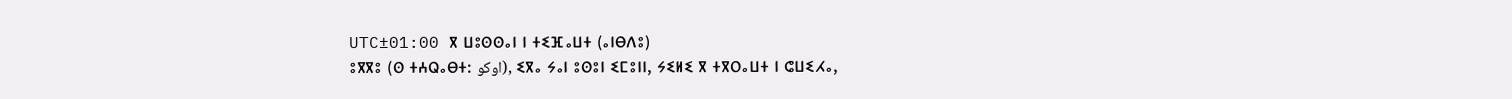UTC±01:00 ⴳ ⵡⵓⵙⵙⴰⵏ ⵏ ⵜⵉⴼⴰⵡⵜ (ⴰⵏⴱⴷⵓ)
ⵓⴳⴳⵓ (ⵙ ⵜⵄⵕⴰⴱⵜ: اوكو), ⵉⴳⴰ ⵢⴰⵏ ⵓⵙⵓⵏ ⵉⵎⵓⵏⵏ, ⵢⵉⵍⵉ ⴳ ⵜⴳⵔⴰⵡⵜ ⵏ ⵛⵡⵉⵃⴰ,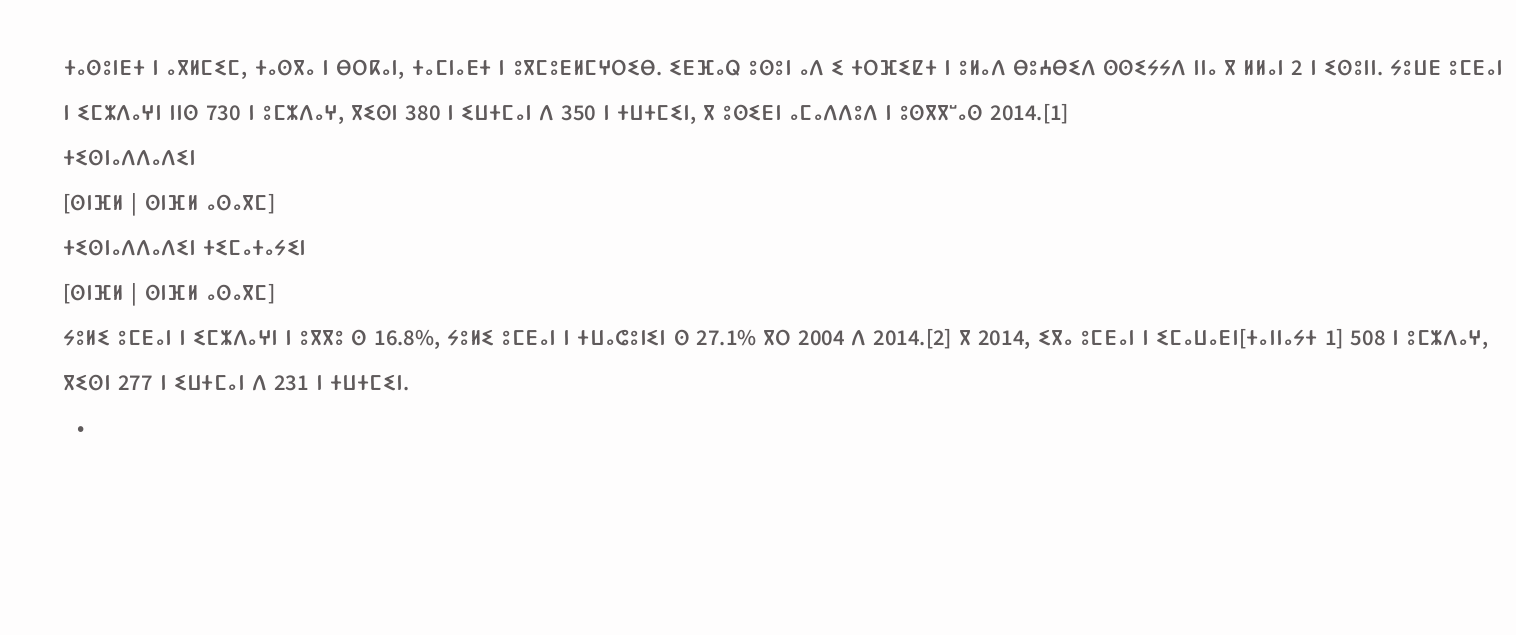ⵜⴰⵙⵓⵏⴹⵜ ⵏ ⴰⴳⵍⵎⵉⵎ, ⵜⴰⵙⴳⴰ ⵏ ⴱⵔⴽⴰⵏ, ⵜⴰⵎⵏⴰⴹⵜ ⵏ ⵓⴳⵎⵓⴹⵍⵎⵖⵔⵉⴱ. ⵉⴹⴼⴰⵕ ⵓⵙⵓⵏ ⴰⴷ ⵉ ⵜⵔⴼⵉⵇⵜ ⵏ ⵓⵍⴰⴷ ⴱⵓⵄⴱⵉⴷ ⵙⵙⵉⵢⵢⴷ ⵏⵏⴰ ⴳ ⵍⵍⴰⵏ 2 ⵏ ⵉⵙⵓⵏⵏ. ⵢⵓⵡⴹ ⵓⵎⴹⴰⵏ ⵏ ⵉⵎⵣⴷⴰⵖⵏ ⵏⵏⵙ 730 ⵏ ⵓⵎⵣⴷⴰⵖ, ⴳⵉⵙⵏ 380 ⵏ ⵉⵡⵜⵎⴰⵏ ⴷ 350 ⵏ ⵜⵡⵜⵎⵉⵏ, ⴳ ⵓⵙⵉⴹⵏ ⴰⵎⴰⴷⴷⵓⴷ ⵏ ⵓⵙⴳⴳⵯⴰⵙ 2014.[1]
ⵜⵉⵙⵏⴰⴷⴷⴰⴷⵉⵏ
[ⵙⵏⴼⵍ | ⵙⵏⴼⵍ ⴰⵙⴰⴳⵎ]
ⵜⵉⵙⵏⴰⴷⴷⴰⴷⵉⵏ ⵜⵉⵎⴰⵜⴰⵢⵉⵏ
[ⵙⵏⴼⵍ | ⵙⵏⴼⵍ ⴰⵙⴰⴳⵎ]
ⵢⵓⵍⵉ ⵓⵎⴹⴰⵏ ⵏ ⵉⵎⵣⴷⴰⵖⵏ ⵏ ⵓⴳⴳⵓ ⵙ 16.8%, ⵢⵓⵍⵉ ⵓⵎⴹⴰⵏ ⵏ ⵜⵡⴰⵛⵓⵏⵉⵏ ⵙ 27.1% ⴳⵔ 2004 ⴷ 2014.[2] ⴳ 2014, ⵉⴳⴰ ⵓⵎⴹⴰⵏ ⵏ ⵉⵎⴰⵡⴰⴹⵏ[ⵜⴰⵏⵏⴰⵢⵜ 1] 508 ⵏ ⵓⵎⵣⴷⴰⵖ, ⴳⵉⵙⵏ 277 ⵏ ⵉⵡⵜⵎⴰⵏ ⴷ 231 ⵏ ⵜⵡⵜⵎⵉⵏ.
  •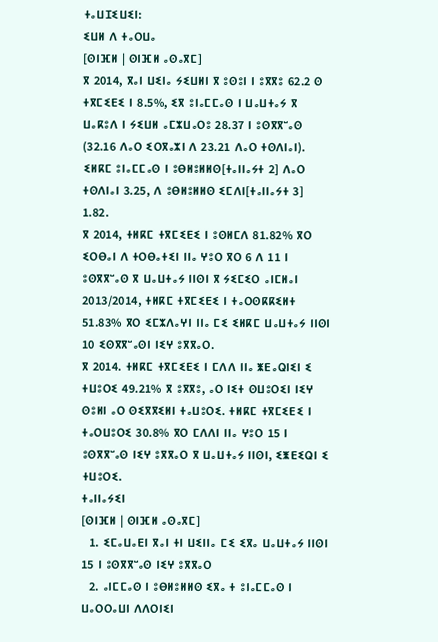ⵜⴰⵡⵊⵉⵡⵉⵏ:
ⵉⵡⵍ ⴷ ⵜⴰⵔⵡⴰ
[ⵙⵏⴼⵍ | ⵙⵏⴼⵍ ⴰⵙⴰⴳⵎ]
ⴳ 2014, ⴳⴰⵏ ⵡⵉⵏⴰ ⵢⵉⵡⵍⵏ ⴳ ⵓⵙⵓⵏ ⵏ ⵓⴳⴳⵓ 62.2 ⵙ ⵜⴳⵎⵉⴹⵉ ⵏ 8.5%, ⵉⴳ ⵓⵏⴰⵎⵎⴰⵙ ⵏ ⵡⴰⵡⵜⴰⵢ ⴳ ⵡⴰⴽⵓⴷ ⵏ ⵢⵉⵡⵍ ⴰⵎⵣⵡⴰⵔⵓ 28.37 ⵏ ⵓⵙⴳⴳⵯⴰⵙ (32.16 ⴷⴰⵔ ⵉⵔⴳⴰⵣⵏ ⴷ 23.21 ⴷⴰⵔ ⵜⵙⴷⵏⴰⵏ). ⵉⵍⴽⵎ ⵓⵏⴰⵎⵎⴰⵙ ⵏ ⵓⴱⵍⵓⵍⵍⵙ[ⵜⴰⵏⵏⴰⵢⵜ 2] ⴷⴰⵔ ⵜⵙⴷⵏⴰⵏ 3.25, ⴷ ⵓⴱⵍⵓⵍⵍⵙ ⵉⵎⴷⵏ[ⵜⴰⵏⵏⴰⵢⵜ 3] 1.82.
ⴳ 2014, ⵜⵍⴽⵎ ⵜⴳⵎⵉⴹⵉ ⵏ ⵓⵙⵍⵎⴷ 81.82% ⴳⵔ ⵉⵔⴱⴰⵏ ⴷ ⵜⵔⴱⴰⵜⵉⵏ ⵏⵏⴰ ⵖⵓⵔ ⴳⵔ 6 ⴷ 11 ⵏ ⵓⵙⴳⴳⵯⴰⵙ ⴳ ⵡⴰⵡⵜⴰⵢ ⵏⵏⵙⵏ ⴳ ⵢⵉⵎⵉⵔ ⴰⵏⵎⵍⴰⵏ 2013/2014, ⵜⵍⴽⵎ ⵜⴳⵎⵉⴹⵉ ⵏ ⵜⴰⵔⵙⴽⴽⵉⵍⵜ 51.83% ⴳⵔ ⵉⵎⵣⴷⴰⵖⵏ ⵏⵏⴰ ⵎⵉ ⵉⵍⴽⵎ ⵡⴰⵡⵜⴰⵢ ⵏⵏⵙⵏ 10 ⵉⵙⴳⴳⵯⴰⵙⵏ ⵏⵉⵖ ⵓⴳⴳⴰⵔ.
ⴳ 2014. ⵜⵍⴽⵎ ⵜⴳⵎⵉⴹⵉ ⵏ ⵎⴷⴷ ⵏⵏⴰ ⵥⴹⴰⵕⵏⵉⵏ ⵉ ⵜⵡⵓⵔⵉ 49.21% ⴳ ⵓⴳⴳⵓ, ⴰⵔ ⵏⵉⵜ ⵙⵡⵓⵔⵉⵏ ⵏⵉⵖ ⵙⵓⵍⵏ ⴰⵔ ⵙⵉⴳⴳⵉⵍⵏ ⵜⴰⵡⵓⵔⵉ. ⵜⵍⴽⵎ ⵜⴳⵎⵉⴹⵉ ⵏ ⵜⴰⵔⵡⵓⵔⵉ 30.8% ⴳⵔ ⵎⴷⴷⵏ ⵏⵏⴰ ⵖⵓⵔ 15 ⵏ ⵓⵙⴳⴳⵯⴰⵙ ⵏⵉⵖ ⵓⴳⴳⴰⵔ ⴳ ⵡⴰⵡⵜⴰⵢ ⵏⵏⵙⵏ, ⵉⵥⴹⵉⵕⵏ ⵉ ⵜⵡⵓⵔⵉ.
ⵜⴰⵏⵏⴰⵢⵉⵏ
[ⵙⵏⴼⵍ | ⵙⵏⴼⵍ ⴰⵙⴰⴳⵎ]
  1. ⵉⵎⴰⵡⴰⴹⵏ ⴳⴰⵏ ⵜⵏ ⵡⵉⵏⵏⴰ ⵎⵉ ⵉⴳⴰ ⵡⴰⵡⵜⴰⵢ ⵏⵏⵙⵏ 15 ⵏ ⵓⵙⴳⴳⵯⴰⵙ ⵏⵉⵖ ⵓⴳⴳⴰⵔ
  2. ⴰⵏⵎⵎⴰⵙ ⵏ ⵓⴱⵍⵓⵍⵍⵙ ⵉⴳⴰ ⵜ ⵓⵏⴰⵎⵎⴰⵙ ⵏ ⵡⴰⵔⵔⴰⵡⵏ ⴷⴷⵔⵏⵉⵏ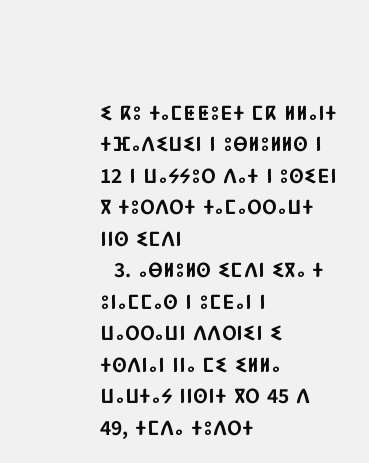ⵉ ⴽⵓ ⵜⴰⵎⵟⵟⵓⴹⵜ ⵎⴽ ⵍⵍⴰⵏⵜ ⵜⴼⴰⴷⵉⵡⵉⵏ ⵏ ⵓⴱⵍⵓⵍⵍⵙ ⵏ 12 ⵏ ⵡⴰⵢⵢⵓⵔ ⴷⴰⵜ ⵏ ⵓⵙⵉⴹⵏ ⴳ ⵜⵓⵔⴷⵔⵜ ⵜⴰⵎⴰⵔⵔⴰⵡⵜ ⵏⵏⵙ ⵉⵎⴷⵏ
  3. ⴰⴱⵍⵓⵍⵙ ⵉⵎⴷⵏ ⵉⴳⴰ ⵜ ⵓⵏⴰⵎⵎⴰⵙ ⵏ ⵓⵎⴹⴰⵏ ⵏ ⵡⴰⵔⵔⴰⵡⵏ ⴷⴷⵔⵏⵉⵏ ⵉ ⵜⵙⴷⵏⴰⵏ ⵏⵏⴰ ⵎⵉ ⵉⵍⵍⴰ ⵡⴰⵡⵜⴰⵢ ⵏⵏⵙⵏⵜ ⴳⵔ 45 ⴷ 49, ⵜⵎⴷⴰ ⵜⵓⴷⵔⵜ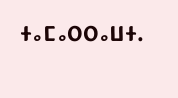ⵜⴰⵎⴰⵔⵔⴰⵡⵜ.